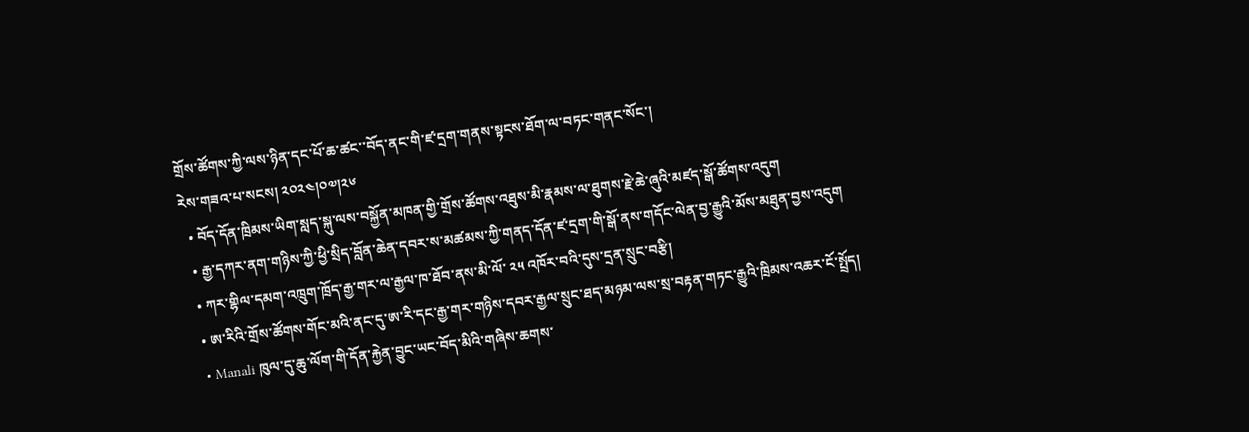གྲོས་ཚོགས་ཀྱི་ལས་ཉིན་དང་པོ་ཆ་ཚང་་བོད་ནང་གི་ཛ་དྲག་གནས་སྟངས་ཐོག་ལ་བཏང་གནང་སོང་།
རེས་གཟའ་པ་སངས། ༢༠༢༤།༠༧།༢༦
  • བོད་དོན་ཁྲིམས་ཡིག་སླད་སྐུ་ལས་བསྐྱོན་མཁན་གྱི་གྲོས་ཚོགས་འཐུས་མི་རྣམས་ལ་ཐུགས་རྗེ་ཆེ་ཞུའི་མཛད་སྒོ་ཚོགས་འདུག
  • རྒྱ་དཀར་ནག་གཉིས་ཀྱི་ཕྱི་སྲིད་བློན་ཆེན་དབར་ས་མཚམས་ཀྱི་གནད་དོན་ཛ་དྲག་གི་སྒོ་ནས་གདོང་ལེན་བྱ་རྒྱུའི་མོས་མཐུན་བྱས་འདུག
  • ཀར་གྷིལ་དམག་འཁྲུག་ཁྲོད་རྒྱ་གར་ལ་རྒྱལ་ཁ་ཐོབ་ནས་མི་ལོ་ ༢༥ འཁོར་བའི་དུས་དྲན་སྲུང་བརྩི།
  • ཨ་རིའི་གྲོས་ཚོགས་གོང་མའི་ནང་དུ་ཨ་རི་དང་རྒྱ་གར་གཉིས་དབར་རྒྱལ་སྲུང་ཐད་མཉམ་ལས་སྲ་བརྟན་གཏང་རྒྱུའི་ཁྲིམས་འཆར་ངོ་སྤྲོད།
  • Manali ཁུལ་དུ་ཆུ་ལོག་གི་དོན་རྐྱེན་བྱུང་ཡང་བོད་མིའི་གཞིས་ཆགས་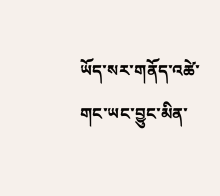ཡོད་སར་གནོད་འཚེ་གང་ཡང་བྱུང་མིན་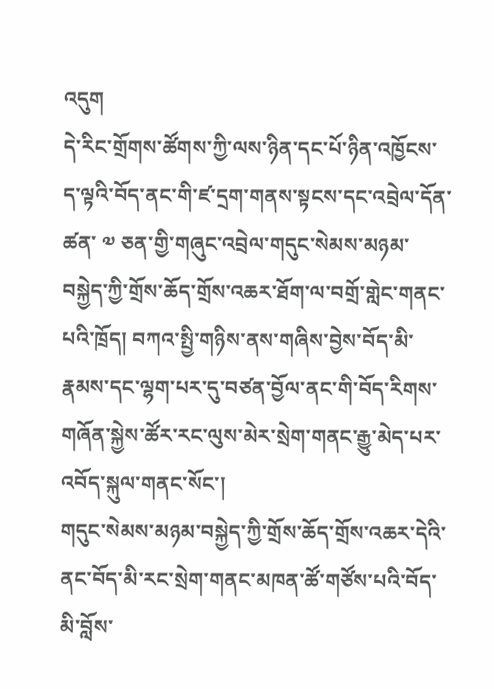འདུག
དེ་རིང་གྲོགས་ཚོགས་ཀྱི་ལས་ཉིན་དང་པོ་ཉིན་འཁྱོངས་ད་ལྟའི་བོད་ནང་གི་ཛ་དྲག་གནས་སྟངས་དང་འབྲེལ་དོན་ཚན་ ༧ ཅན་གྱི་གཞུང་འབྲེལ་གདུང་སེམས་མཉམ་བསྐྱེད་ཀྱི་གྲོས་ཆོད་གྲོས་འཆར་ཐོག་ལ་བགྲོ་གླེང་གནང་པའི་ཁྲོད། བཀའ་སྤྱི་གཉིས་ནས་གཞིས་བྱེས་བོད་མི་རྣམས་དང་ལྷག་པར་དུ་བཙན་བྱོལ་ནང་གི་བོད་རིགས་གཞོན་སྐྱེས་ཚོར་རང་ལུས་མེར་སྲེག་གནང་རྒྱུ་མེད་པར་འབོད་སྐུལ་གནང་སོང་།
གདུང་སེམས་མཉམ་བསྐྱེད་ཀྱི་གྲོས་ཆོད་གྲོས་འཆར་དེའི་ནང་བོད་མི་རང་སྲེག་གནང་མཁན་ཚོ་གཙོས་པའི་བོད་མི་བློས་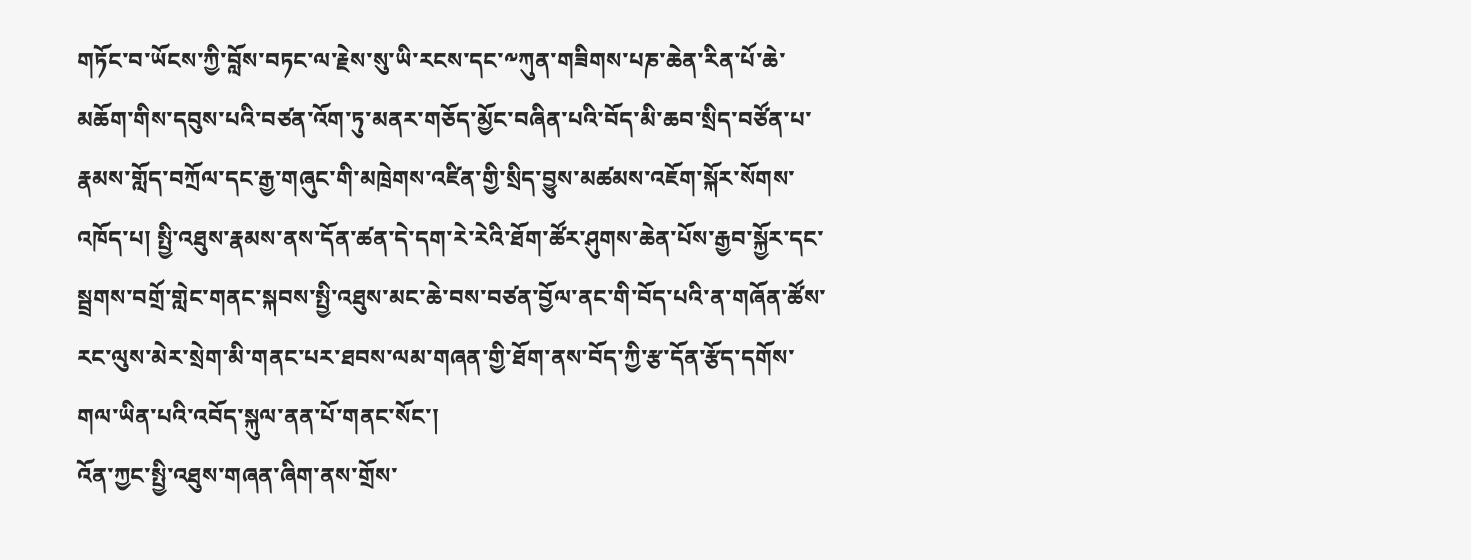གཏོང་བ་ཡོངས་ཀྱི་བློས་བཏང་ལ་རྗེས་སུ་ཡི་རངས་དང་༸ཀུན་གཟིགས་པཎ་ཆེན་རིན་པོ་ཆེ་མཆོག་གིས་དབུས་པའི་བཙན་འོག་ཏུ་མནར་གཅོད་མྱོང་བཞིན་པའི་བོད་མི་ཆབ་སྲིད་བཙོན་པ་རྣམས་གློད་བཀྲོལ་དང་རྒྱ་གཞུང་གི་མཁྲེགས་འཛིན་གྱི་སྲིད་བྱུས་མཚམས་འཇོག་སྐོར་སོགས་འཁོད་པ། སྤྱི་འཐུས་རྣམས་ནས་དོན་ཚན་དེ་དག་རེ་རེའི་ཐོག་ཚོར་ཤུགས་ཆེན་པོས་རྒྱབ་སྐྱོར་དང་སྦྲགས་བགྲོ་གླེང་གནང་སྐབས་སྤྱི་འཐུས་མང་ཆེ་བས་བཙན་བྱོལ་ནང་གི་བོད་པའི་ན་གཞོན་ཚོས་རང་ལུས་མེར་སྲེག་མི་གནང་པར་ཐབས་ལམ་གཞན་གྱི་ཐོག་ནས་བོད་ཀྱི་རྩ་དོན་རྩོད་དགོས་གལ་ཡིན་པའི་འབོད་སྐུལ་ནན་པོ་གནང་སོང་།
འོན་ཀྱང་སྤྱི་འཐུས་གཞན་ཞིག་ནས་གྲོས་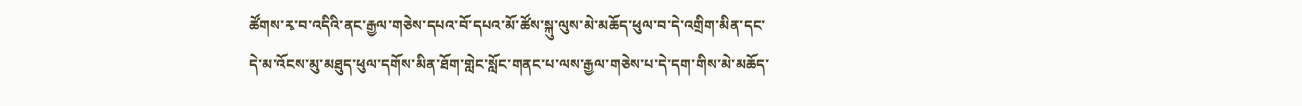ཚོགས་རྭ་བ་འདིའི་ནང་རྒྱལ་གཅེས་དཔའ་བོ་དཔའ་མོ་ཚོས་སྐུ་ལུས་མེ་མཆོད་ཕུལ་བ་དེ་འགྲིག་མིན་དང་དེ་མ་འོངས་མུ་མཐུད་ཕུལ་དགོས་མིན་ཐོག་གླེང་སློང་གནང་པ་ལས་རྒྱལ་གཅེས་པ་དེ་དག་གིས་མེ་མཆོད་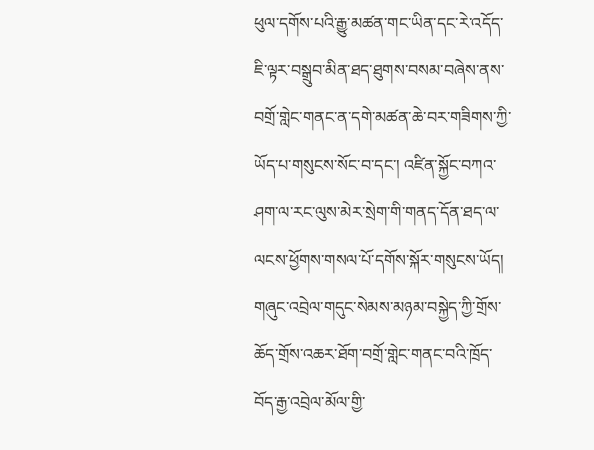ཕུལ་དགོས་པའི་རྒྱུ་མཚན་གང་ཡིན་དང་རེ་འདོད་ཇི་ལྟར་བསྒྲུབ་མིན་ཐད་ཐུགས་བསམ་བཞེས་ནས་བགྲོ་གླེང་གནང་ན་དགེ་མཚན་ཆེ་བར་གཟིགས་ཀྱི་ཡོད་པ་གསུངས་སོང་བ་དང་། འཛིན་སྐྱོང་བཀའ་ཤག་ལ་རང་ལུས་མེར་སྲེག་གི་གནད་དོན་ཐད་ལ་ལངས་ཕྱོགས་གསལ་པོ་དགོས་སྐོར་གསུངས་ཡོད། གཞུང་འབྲེལ་གདུང་སེམས་མཉམ་བསྐྱེད་ཀྱི་གྲོས་ཆོད་གྲོས་འཆར་ཐོག་བགྲོ་གླེང་གནང་བའི་ཁྲོད་བོད་རྒྱ་འབྲེལ་མོལ་གྱི་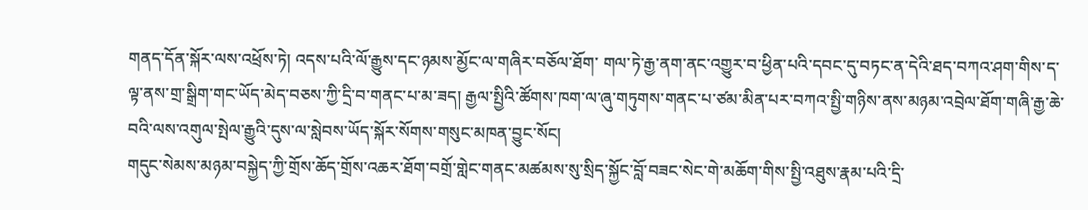གནད་དོན་སྐོར་ལས་འཕྲོས་ཏེ། འདས་པའི་ལོ་རྒྱུས་དང་ཉམས་མྱོང་ལ་གཞིར་བཅོལ་ཐོག་ གལ་ཏེ་རྒྱ་ནག་ནང་འགྱུར་བ་ཕྱིན་པའི་དབང་དུ་བཏང་ན་དེའི་ཐད་བཀའ་ཤག་གིས་ད་ལྟ་ནས་གྲ་སྒྲིག་གང་ཡོད་མེད་བཅས་ཀྱི་དྲི་བ་གནང་པ་མ་ཟད། རྒྱལ་སྤྱིའི་ཚོགས་ཁག་ལ་ཞུ་གཏུགས་གནང་པ་ཙམ་མིན་པར་བཀའ་སྤྱི་གཉིས་ནས་མཉམ་འབྲེལ་ཐོག་གཞི་རྒྱ་ཆེ་བའི་ལས་འགུལ་སྤེལ་རྒྱུའི་དུས་ལ་སླེབས་ཡོད་སྐོར་སོགས་གསུང་མཁན་བྱུང་སོང།
གདུང་སེམས་མཉམ་བསྐྱེད་ཀྱི་གྲོས་ཆོད་གྲོས་འཆར་ཐོག་བགྲོ་གླེང་གནང་མཚམས་སུ་སྲིད་སྐྱོང་བློ་བཟང་སེང་གེ་མཆོག་གིས་སྤྱི་འཐུས་རྣམ་པའི་དྲི་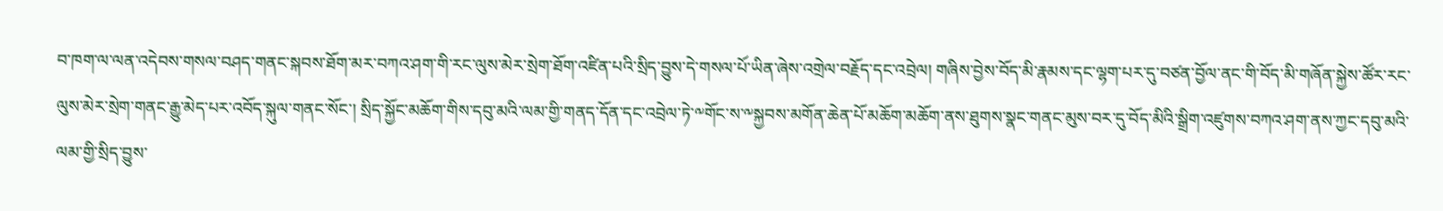བ་ཁག་ལ་ལན་འདེབས་གསལ་བཤད་གནང་སྐབས་ཐོག་མར་བཀའ་ཤག་གི་རང་ལུས་མེར་སྲེག་ཐོག་འཛིན་པའི་སྲིད་བྱུས་དེ་གསལ་པོ་ཡིན་ཞེས་འགྲེལ་བརྗོད་དང་འབྲེལ། གཞིས་བྱེས་བོད་མི་རྣམས་དང་ལྷག་པར་དུ་བཙན་བྱོལ་ནང་གི་བོད་མི་གཞོན་སྐྱེས་ཚོར་རང་ལུས་མེར་སྲེག་གནང་རྒྱུ་མེད་པར་འབོད་སྐུལ་གནང་སོང་། སྲིད་སྐྱོང་མཆོག་གིས་དབུ་མའི་ལམ་གྱི་གནད་དོན་དང་འབྲེལ་ཏེ་༸གོང་ས་༸སྐྱབས་མགོན་ཆེན་པོ་མཆོག་མཆོག་ནས་ཐུགས་སྣང་གནང་མུས་བར་དུ་བོད་མིའི་སྒྲིག་འཛུགས་བཀའ་ཤག་ནས་ཀྱང་དབུ་མའི་ལམ་གྱི་སྲིད་བྱུས་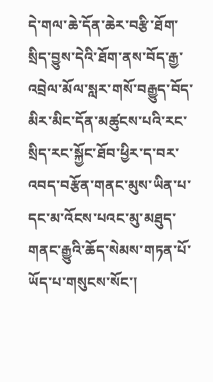དེ་གལ་ཆེ་དོན་ཆེར་བརྩི་ཐོག་སྲིད་བྱུས་དེའི་ཐོག་ནས་བོད་རྒྱ་འབྲེལ་མོལ་སླར་གསོ་བརྒྱུད་བོད་མིར་མིང་དོན་མཚུངས་པའི་རང་སྲིད་རང་སྐྱོང་ཐོབ་ཕྱིར་ད་བར་འབད་བརྩོན་གནང་མུས་ཡིན་པ་དང་མ་འོངས་པའང་མུ་མཐུད་གནང་རྒྱུའི་ཆོད་སེམས་གཏན་པོ་ཡོད་པ་གསུངས་སོང་།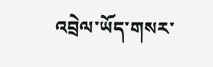འབྲེལ་ཡོད་གསར་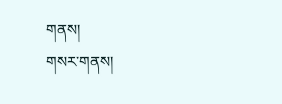གནས།
གསར་གནས།